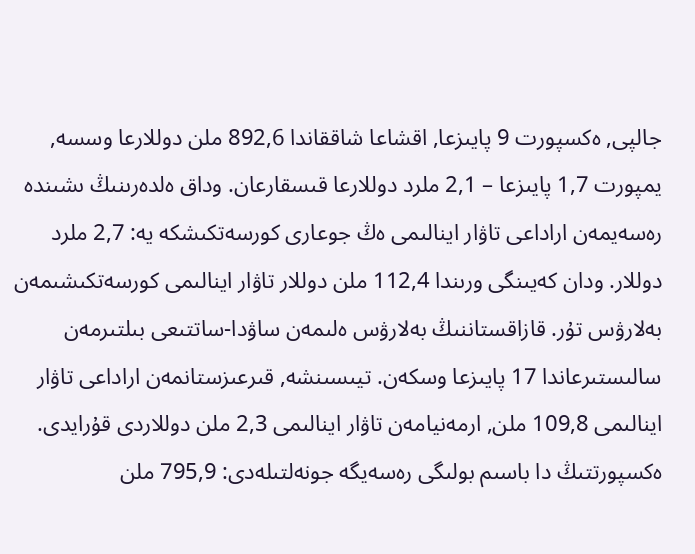جالپى, ەكسپورت 9 پايىزعا, اقشاعا شاققاندا 892,6 ملن دوللارعا وسسە, يمپورت 1,7 پايىزعا – 2,1 ملرد دوللارعا قىسقارعان. وداق ەلدەرىنىڭ ىشىندە رەسەيمەن اراداعى تاۋار اينالىمى ەڭ جوعارى كورسەتكىشكە يە: 2,7 ملرد دوللار. ودان كەيىنگى ورىندا 112,4 ملن دوللار تاۋار اينالىمى كورسەتكىشىمەن بەلارۋس تۇر. قازاقستاننىڭ بەلارۋس ەلىمەن ساۋدا-ساتتىعى بىلتىرمەن سالىستىرعاندا 17 پايىزعا وسكەن. تيىسىنشە, قىرعىزستانمەن اراداعى تاۋار اينالىمى 109,8 ملن, ارمەنيامەن تاۋار اينالىمى 2,3 ملن دوللاردى قۇرايدى.
ەكسپورتتىڭ دا باسىم بولىگى رەسەيگە جونەلتىلەدى: 795,9 ملن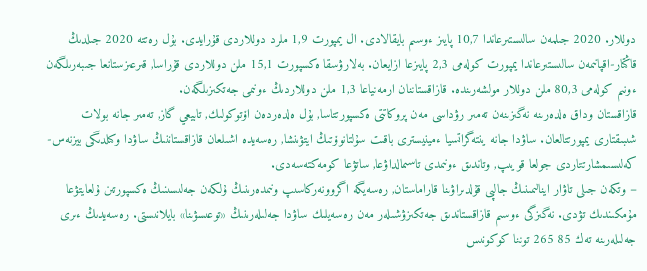دوللار. 2020 جىلمەن سالىستىرعاندا 10,7 پايىز ءوسىم بايقالادى. ال يمپورت 1,9 ملرد دوللاردى قۇرايدى. بۇل رەتتە 2020 جىلدىڭ قاڭتار-اقپانىمەن سالىستىرعاندا يمپورت كولەمى 2,3 پايىزعا ازايعان. بەلارۋسقا ەكسپورت 15,1 ملن دوللاردى قۇراسا, قىرعىزستانعا جىبەرىلگەن ءونىم كولەمى 80,3 ملن دوللار مولشەرىندە. قازاقستاننان ارمەنياعا 1,3 ملن دوللاردىڭ ءونىمى جەتكىزىلگەن.
قازاقستان وداق ەلدەرىنە نەگىزىنەن تەمىر رۋداسى مەن پروكاتتى ەكسپورتتاسا, بۇل ەلدەردەن اۆتوكولىك, تابيعي گاز, تەمىر جانە بولات شىبىقتارى يمپورتتالعان. ساۋدا جانە ينتەگراتسيا ءمينيسترى باقىت سۇلتانوۆتىڭ ايتۋىنشا, رەسەيدە اشىلعان قازاقستاننىڭ ساۋدا وكىلدىگى بيزنەس-كەلىسىمشارتتاردى جولعا قويىپ, وتاندىق ءونىمدى تاسىمالداۋعا, ساتۋعا كومەكتەسەدى.
– وتكەن جىلى تاۋار اينالىمىنىڭ جالپى قۇلدىراۋىنا قاراماستان, رەسەيگە اگروونەركاسىپ ونىمدەرىنىڭ ۇلكەن جەلىسىنىڭ ەكسپورتىن ۇلعايتۋعا مۇمكىندىك تۋدى. نەگىزگى ءوسىم قازاقستاندىق جەتكىزۋشىلەر مەن رەسەيلىك ساۋدا جەلىلەرىنىڭ «توعىسۋىنا» بايلانىستى. رەسەيدىڭ ءىرى جەلىلەرىنە تەك 85 265 توننا كوكونىس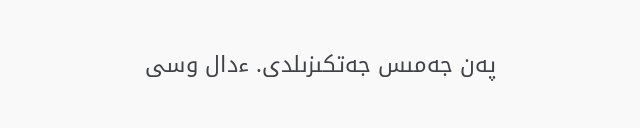پەن جەمىس جەتكىزىلدى. ءدال وسى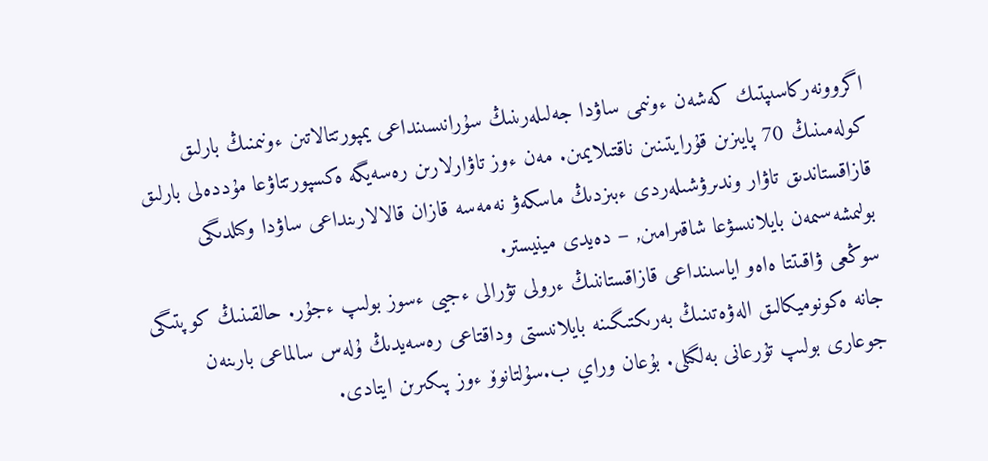اگروونەركاسىپتىك كەشەن ءونىمى ساۋدا جەلىلەرىنىڭ سۇرانىسىنداعى يمپورتتالاتىن ءونىمنىڭ بارلىق كولەمىنىڭ 70 پايىزىن قۇرايتىنىن ناقتىلايمىن. مەن ءوز تاۋارلارىن رەسەيگە ەكسپورتتاۋعا مۇددەلى بارلىق قازاقستاندىق تاۋار وندىرۋشىلەردى ءبىزدىڭ ماسكەۋ نەمەسە قازان قالالارىنداعى ساۋدا وكىلدىگى بولىمشەسىمەن بايلانىسۋعا شاقىرامىن, – دەيدى مينيستر.
سوڭعى ۋاقىتتا ەاەو اياسىنداعى قازاقستاننىڭ ءرولى تۋرالى ءجيى ءسوز بولىپ ءجۇر. حالقىنىڭ كوپتىگى جانە ەكونوميكالىق الەۋەتىنىڭ بەرىكتىگىنە بايلانىستى وداقتاعى رەسەيدىڭ ۇلەس سالماعى بارىنەن جوعارى بولىپ تۇرعانى بەلگىلى. بۇعان وراي ب.سۇلتانوۆ ءوز پىكىرىن ايتادى.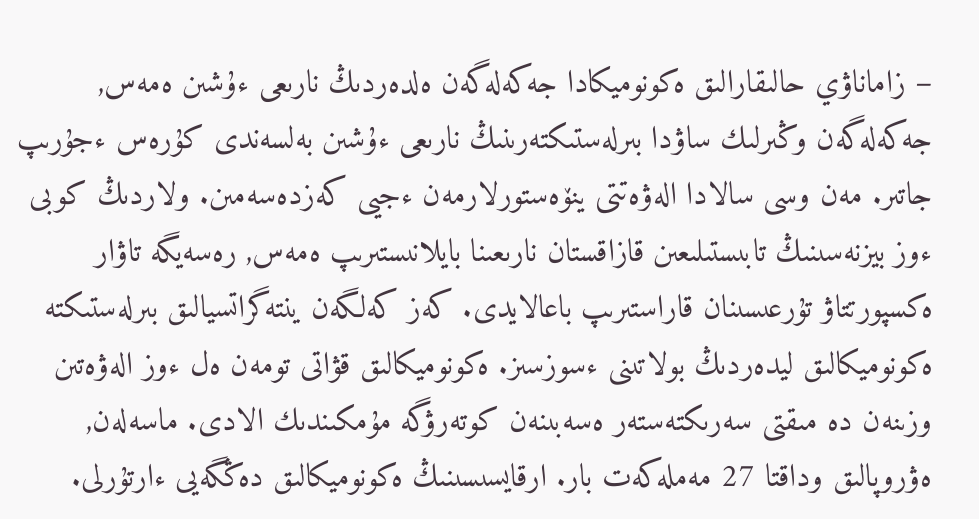– زاماناۋي حالىقارالىق ەكونوميكادا جەكەلەگەن ەلدەردىڭ نارىعى ءۇشىن ەمەس, جەكەلەگەن وڭىرلىك ساۋدا بىرلەستىكتەرىنىڭ نارىعى ءۇشىن بەلسەندى كۇرەس ءجۇرىپ جاتىر. مەن وسى سالادا الەۋەتتى ينۆەستورلارمەن ءجيى كەزدەسەمىن. ولاردىڭ كوبى ءوز بيزنەسىنىڭ تابىستىلىعىن قازاقستان نارىعىنا بايلانىستىرىپ ەمەس, رەسەيگە تاۋار ەكسپورتتاۋ تۇرعىسىنان قاراستىرىپ باعالايدى. كەز كەلگەن ينتەگراتسيالىق بىرلەستىكتە ەكونوميكالىق ليدەردىڭ بولاتىنى ءسوزسىز. ەكونوميكالىق قۋاتى تومەن ەل ءوز الەۋەتىن وزىنەن دە مىقتى سەرىكتەستەر ەسەبىنەن كوتەرۋگە مۇمكىندىك الادى. ماسەلەن, ەۋروپالىق وداقتا 27 مەملەكەت بار. ارقايسىسىنىڭ ەكونوميكالىق دەڭگەيى ءارتۇرلى.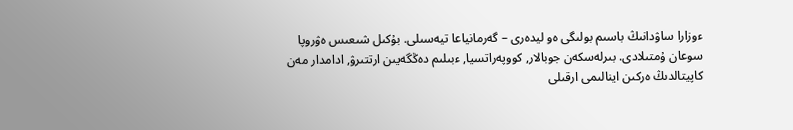ءوزارا ساۋدانىڭ باسىم بولىگى ەو ليدەرى – گەرمانياعا تيەسىلى. بۇكىل شىعىس ەۋروپا سوعان ۇمتىلادى. بىرلەسكەن جوبالار, كووپەراتسيا, ءبىلىم دەڭگەيىن ارتتىرۋ, ادامدار مەن كاپيتالدىڭ ەركىن اينالىمى ارقىلى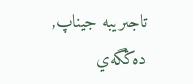تاجىريبە جيناپ, دەڭگەي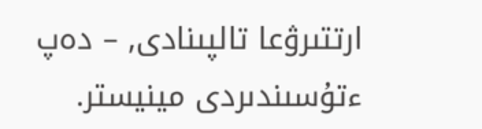ارتتىرۋعا تالپىنادى, – دەپ ءتۇسىندىردى مينيستر.